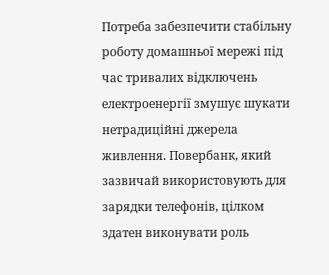Потреба забезпечити стабільну роботу домашньої мережі під час тривалих відключень електроенергії змушує шукати нетрадиційні джерела живлення. Повербанк, який зазвичай використовують для зарядки телефонів, цілком здатен виконувати роль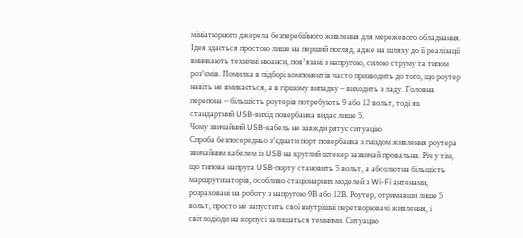мініатюрного джерела безперебійного живлення для мережевого обладнання. Ідея здається простою лише на перший погляд, адже на шляху до її реалізації виникають технічні нюанси, пов’язані з напругою, силою струму та типом роз’ємів. Помилка в підборі компонентів часто призводить до того, що роутер навіть не вмикається, а в гіршому випадку – виходить з ладу. Головна перепона – більшість роутерів потребують 9 або 12 вольт, тоді як стандартний USB-вихід повербанка видає лише 5.
Чому звичайний USB-кабель не завжди рятує ситуацію
Спроба безпосередньо з’єднати порт повербанка з гніздом живлення роутера звичайним кабелем із USB на круглий штекер зазвичай провальна. Річ у тім, що типова напруга USB-порту становить 5 вольт, а абсолютна більшість маршрутизаторів, особливо стаціонарних моделей з Wi-Fi антенами, розраховані на роботу з напругою 9В або 12В. Роутер, отримавши лише 5 вольт, просто не запустить свої внутрішні перетворювачі живлення, і світлодіоди на корпусі залишаться темними. Ситуацію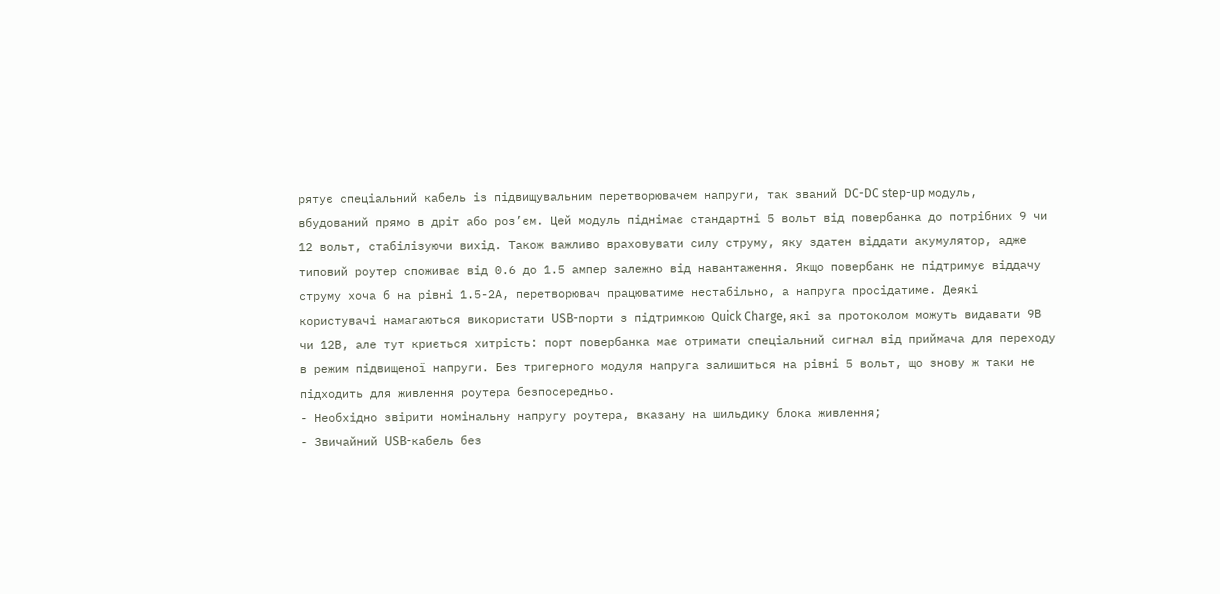рятує спеціальний кабель із підвищувальним перетворювачем напруги, так званий DC-DC step-up модуль, вбудований прямо в дріт або роз’єм. Цей модуль піднімає стандартні 5 вольт від повербанка до потрібних 9 чи 12 вольт, стабілізуючи вихід. Також важливо враховувати силу струму, яку здатен віддати акумулятор, адже типовий роутер споживає від 0.6 до 1.5 ампер залежно від навантаження. Якщо повербанк не підтримує віддачу струму хоча б на рівні 1.5-2А, перетворювач працюватиме нестабільно, а напруга просідатиме. Деякі користувачі намагаються використати USB-порти з підтримкою Quick Charge, які за протоколом можуть видавати 9В чи 12В, але тут криється хитрість: порт повербанка має отримати спеціальний сигнал від приймача для переходу в режим підвищеної напруги. Без тригерного модуля напруга залишиться на рівні 5 вольт, що знову ж таки не підходить для живлення роутера безпосередньо.
- Необхідно звірити номінальну напругу роутера, вказану на шильдику блока живлення;
- Звичайний USB-кабель без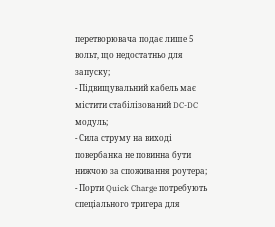перетворювача подає лише 5 вольт, що недостатньо для запуску;
- Підвищувальний кабель має містити стабілізований DC-DC модуль;
- Сила струму на виході повербанка не повинна бути нижчою за споживання роутера;
- Порти Quick Charge потребують спеціального тригера для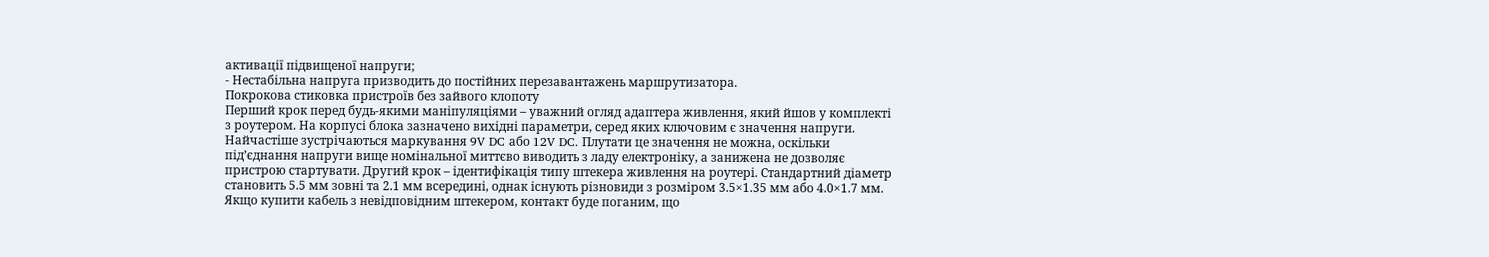активації підвищеної напруги;
- Нестабільна напруга призводить до постійних перезавантажень маршрутизатора.
Покрокова стиковка пристроїв без зайвого клопоту
Перший крок перед будь-якими маніпуляціями – уважний огляд адаптера живлення, який йшов у комплекті з роутером. На корпусі блока зазначено вихідні параметри, серед яких ключовим є значення напруги. Найчастіше зустрічаються маркування 9V DC або 12V DC. Плутати це значення не можна, оскільки під’єднання напруги вище номінальної миттєво виводить з ладу електроніку, а занижена не дозволяє пристрою стартувати. Другий крок – ідентифікація типу штекера живлення на роутері. Стандартний діаметр становить 5.5 мм зовні та 2.1 мм всередині, однак існують різновиди з розміром 3.5×1.35 мм або 4.0×1.7 мм. Якщо купити кабель з невідповідним штекером, контакт буде поганим, що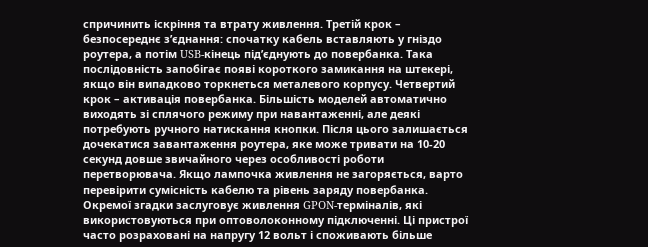спричинить іскріння та втрату живлення. Третій крок – безпосереднє з’єднання: спочатку кабель вставляють у гніздо роутера, а потім USB-кінець під’єднують до повербанка. Така послідовність запобігає появі короткого замикання на штекері, якщо він випадково торкнеться металевого корпусу. Четвертий крок – активація повербанка. Більшість моделей автоматично виходять зі сплячого режиму при навантаженні, але деякі потребують ручного натискання кнопки. Після цього залишається дочекатися завантаження роутера, яке може тривати на 10-20 секунд довше звичайного через особливості роботи перетворювача. Якщо лампочка живлення не загоряється, варто перевірити сумісність кабелю та рівень заряду повербанка.
Окремої згадки заслуговує живлення GPON-терміналів, які використовуються при оптоволоконному підключенні. Ці пристрої часто розраховані на напругу 12 вольт і споживають більше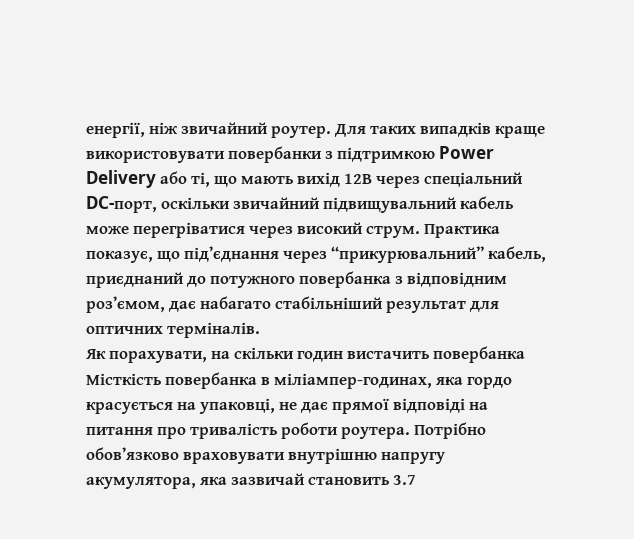енергії, ніж звичайний роутер. Для таких випадків краще використовувати повербанки з підтримкою Power Delivery або ті, що мають вихід 12В через спеціальний DC-порт, оскільки звичайний підвищувальний кабель може перегріватися через високий струм. Практика показує, що під’єднання через “прикурювальний” кабель, приєднаний до потужного повербанка з відповідним роз’ємом, дає набагато стабільніший результат для оптичних терміналів.
Як порахувати, на скільки годин вистачить повербанка
Місткість повербанка в міліампер-годинах, яка гордо красується на упаковці, не дає прямої відповіді на питання про тривалість роботи роутера. Потрібно обов’язково враховувати внутрішню напругу акумулятора, яка зазвичай становить 3.7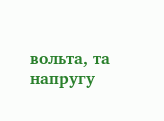вольта, та напругу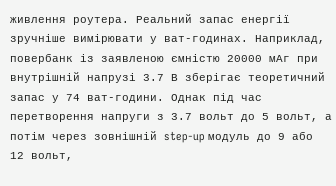живлення роутера. Реальний запас енергії зручніше вимірювати у ват-годинах. Наприклад, повербанк із заявленою ємністю 20000 мАг при внутрішній напрузі 3.7 В зберігає теоретичний запас у 74 ват-години. Однак під час перетворення напруги з 3.7 вольт до 5 вольт, а потім через зовнішній step-up модуль до 9 або 12 вольт,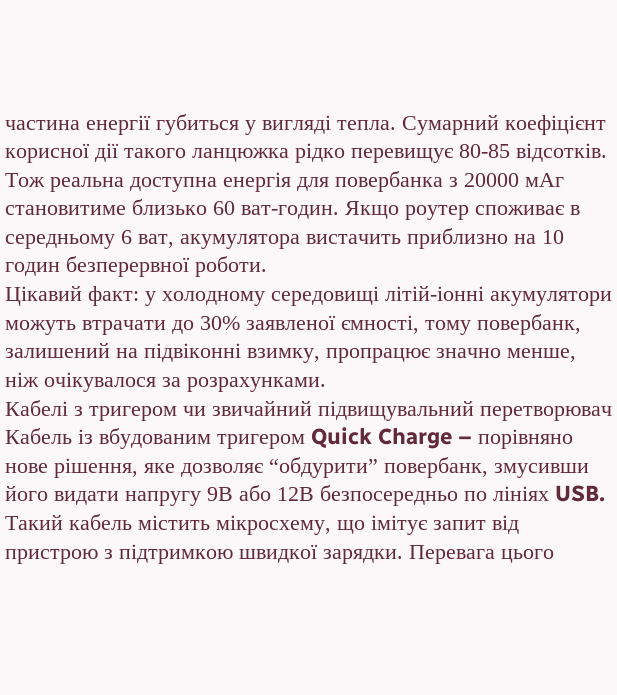частина енергії губиться у вигляді тепла. Сумарний коефіцієнт корисної дії такого ланцюжка рідко перевищує 80-85 відсотків. Тож реальна доступна енергія для повербанка з 20000 мАг становитиме близько 60 ват-годин. Якщо роутер споживає в середньому 6 ват, акумулятора вистачить приблизно на 10 годин безперервної роботи.
Цікавий факт: у холодному середовищі літій-іонні акумулятори можуть втрачати до 30% заявленої ємності, тому повербанк, залишений на підвіконні взимку, пропрацює значно менше, ніж очікувалося за розрахунками.
Кабелі з тригером чи звичайний підвищувальний перетворювач
Кабель із вбудованим тригером Quick Charge – порівняно нове рішення, яке дозволяє “обдурити” повербанк, змусивши його видати напругу 9В або 12В безпосередньо по лініях USB. Такий кабель містить мікросхему, що імітує запит від пристрою з підтримкою швидкої зарядки. Перевага цього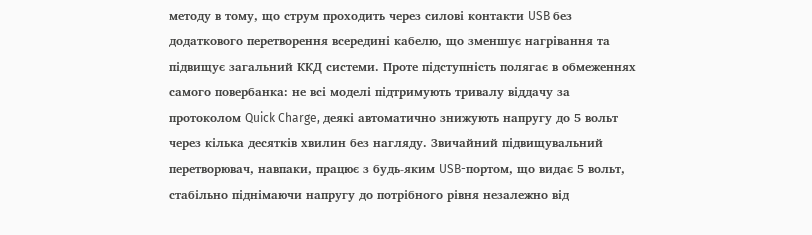методу в тому, що струм проходить через силові контакти USB без додаткового перетворення всередині кабелю, що зменшує нагрівання та підвищує загальний ККД системи. Проте підступність полягає в обмеженнях самого повербанка: не всі моделі підтримують тривалу віддачу за протоколом Quick Charge, деякі автоматично знижують напругу до 5 вольт через кілька десятків хвилин без нагляду. Звичайний підвищувальний перетворювач, навпаки, працює з будь-яким USB-портом, що видає 5 вольт, стабільно піднімаючи напругу до потрібного рівня незалежно від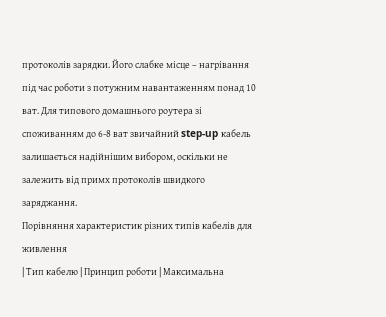протоколів зарядки. Його слабке місце – нагрівання під час роботи з потужним навантаженням понад 10 ват. Для типового домашнього роутера зі споживанням до 6-8 ват звичайний step-up кабель залишається надійнішим вибором, оскільки не залежить від примх протоколів швидкого заряджання.
Порівняння характеристик різних типів кабелів для живлення
| Тип кабелю | Принцип роботи | Максимальна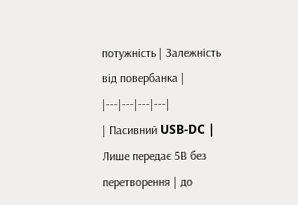потужність | Залежність від повербанка |
|---|---|---|---|
| Пасивний USB-DC | Лише передає 5В без перетворення | до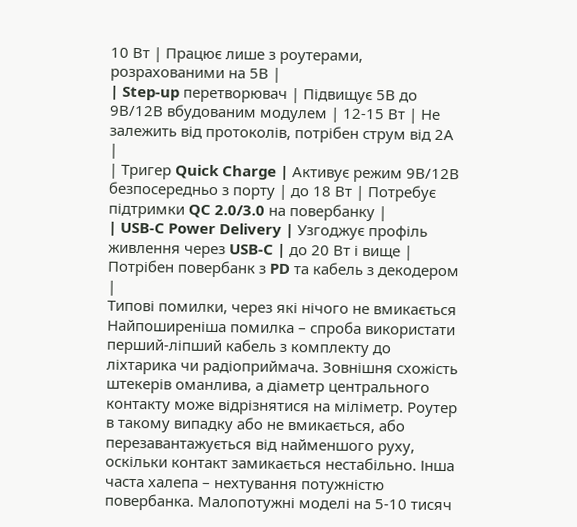10 Вт | Працює лише з роутерами, розрахованими на 5В |
| Step-up перетворювач | Підвищує 5В до 9В/12В вбудованим модулем | 12-15 Вт | Не залежить від протоколів, потрібен струм від 2А |
| Тригер Quick Charge | Активує режим 9В/12В безпосередньо з порту | до 18 Вт | Потребує підтримки QC 2.0/3.0 на повербанку |
| USB-C Power Delivery | Узгоджує профіль живлення через USB-C | до 20 Вт і вище | Потрібен повербанк з PD та кабель з декодером |
Типові помилки, через які нічого не вмикається
Найпоширеніша помилка – спроба використати перший-ліпший кабель з комплекту до ліхтарика чи радіоприймача. Зовнішня схожість штекерів оманлива, а діаметр центрального контакту може відрізнятися на міліметр. Роутер в такому випадку або не вмикається, або перезавантажується від найменшого руху, оскільки контакт замикається нестабільно. Інша часта халепа – нехтування потужністю повербанка. Малопотужні моделі на 5-10 тисяч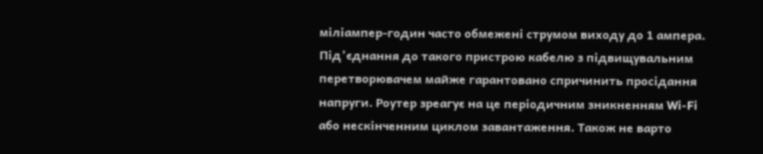міліампер-годин часто обмежені струмом виходу до 1 ампера. Під’єднання до такого пристрою кабелю з підвищувальним перетворювачем майже гарантовано спричинить просідання напруги. Роутер зреагує на це періодичним зникненням Wi-Fi або нескінченним циклом завантаження. Також не варто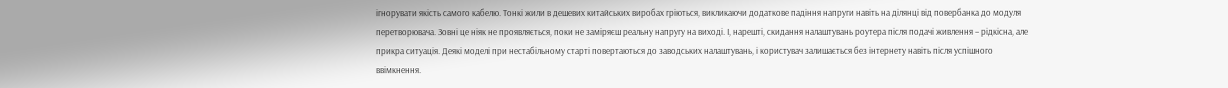ігнорувати якість самого кабелю. Тонкі жили в дешевих китайських виробах гріються, викликаючи додаткове падіння напруги навіть на ділянці від повербанка до модуля перетворювача. Зовні це ніяк не проявляється, поки не заміряєш реальну напругу на виході. І, нарешті, скидання налаштувань роутера після подачі живлення – рідкісна, але прикра ситуація. Деякі моделі при нестабільному старті повертаються до заводських налаштувань, і користувач залишається без інтернету навіть після успішного ввімкнення.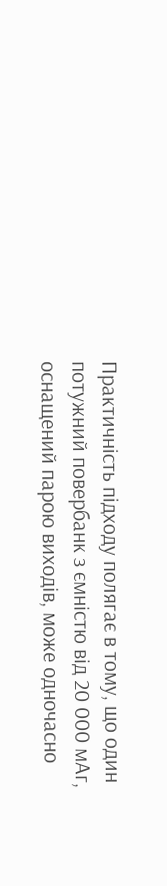Практичність підходу полягає в тому, що один потужний повербанк з ємністю від 20 000 мАг, оснащений парою виходів, може одночасно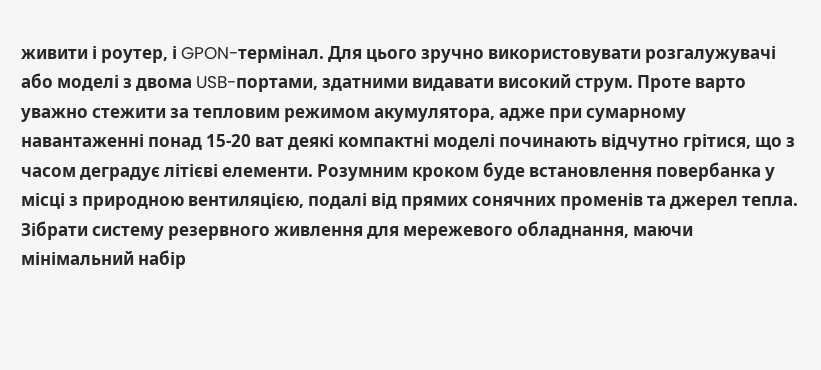живити і роутер, і GPON-термінал. Для цього зручно використовувати розгалужувачі або моделі з двома USB-портами, здатними видавати високий струм. Проте варто уважно стежити за тепловим режимом акумулятора, адже при сумарному навантаженні понад 15-20 ват деякі компактні моделі починають відчутно грітися, що з часом деградує літієві елементи. Розумним кроком буде встановлення повербанка у місці з природною вентиляцією, подалі від прямих сонячних променів та джерел тепла.
Зібрати систему резервного живлення для мережевого обладнання, маючи мінімальний набір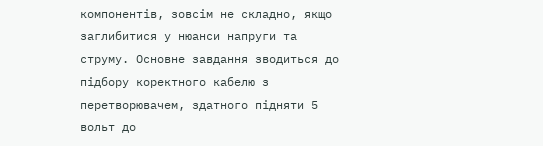компонентів, зовсім не складно, якщо заглибитися у нюанси напруги та струму. Основне завдання зводиться до підбору коректного кабелю з перетворювачем, здатного підняти 5 вольт до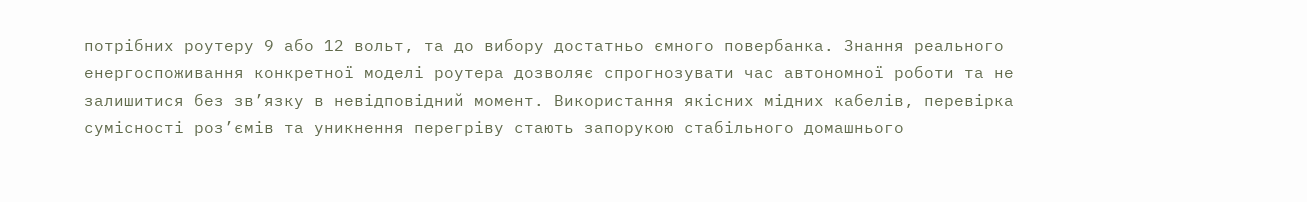потрібних роутеру 9 або 12 вольт, та до вибору достатньо ємного повербанка. Знання реального енергоспоживання конкретної моделі роутера дозволяє спрогнозувати час автономної роботи та не залишитися без зв’язку в невідповідний момент. Використання якісних мідних кабелів, перевірка сумісності роз’ємів та уникнення перегріву стають запорукою стабільного домашнього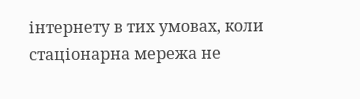інтернету в тих умовах, коли стаціонарна мережа не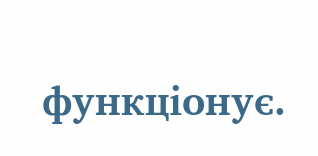функціонує.